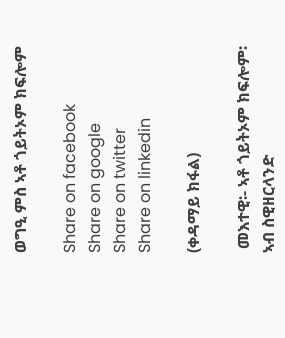ወግዒ ምስ ኣቶ ጎይትኦም ክፍሎም

Share on facebook
Share on google
Share on twitter
Share on linkedin

(ቀዳማይ ክፋል)

 መእተዊ፡- ኣቶ ጎይትኦም ክፍሎም፡ ኣብ ስዊዘርላንድ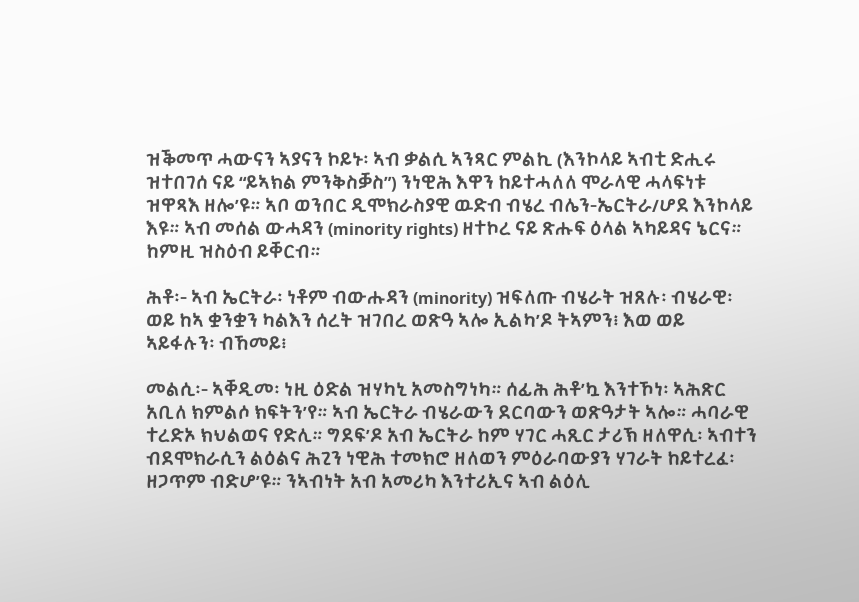ዝቕመጥ ሓውናን ኣያናን ኮይኑ፡ ኣብ ቃልሲ ኣንጻር ምልኪ (እንኮላይ ኣብቲ ድሒሩ ዝተበገሰ ናይ “ይኣክል ምንቅስቓስ”) ንነዊሕ እዋን ከይተሓለለ ሞራላዊ ሓላፍነቱ ዝዋጻእ ዘሎ’ዩ። ኣቦ ወንበር ዲሞክራስያዊ ዉድብ ብሄረ ብሌን-ኤርትራ/ሆደ እንኮላይ እዩ። ኣብ መሰል ውሓዳን (minority rights) ዘተኮረ ናይ ጽሑፍ ዕላል ኣካይዳና ኔርና። ከምዚ ዝስዕብ ይቐርብ።

ሕቶ፡- ኣብ ኤርትራ፡ ነቶም ብውሑዳን (minority) ዝፍለጡ ብሄራት ዝጸሉ፡ ብሄራዊ፡ ወይ ከኣ ቋንቋን ካልእን ሰረት ዝገበረ ወጽዓ ኣሎ ኢልካ’ዶ ትኣምን፧ እወ ወይ ኣይፋሉን፡ ብኸመይ፧

መልሲ፡- ኣቐዲመ፡ ነዚ ዕድል ዝሃካኒ አመስግነካ። ሰፊሕ ሕቶ’ኳ እንተኾነ፡ ኣሕጽር አቢለ ክምልሶ ክፍትን’የ። ኣብ ኤርትራ ብሄራውን ደርባውን ወጽዓታት ኣሎ። ሓባራዊ ተረድኦ ክህልወና የድሊ። ግደፍ’ዶ አብ ኤርትራ ከም ሃገር ሓጺር ታሪኽ ዘለዋሲ፡ ኣብተን ብደሞክራሲን ልዕልና ሕጊን ነዊሕ ተመክሮ ዘለወን ምዕራባውያን ሃገራት ከይተረፈ፡ ዘጋጥም ብድሆ’ዩ። ንኣብነት አብ አመሪካ እንተሪኢና ኣብ ልዕሊ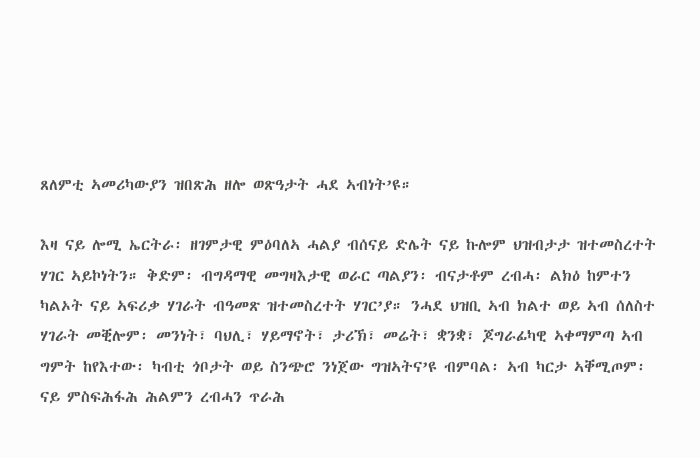ጸለምቲ ኣመሪካውያን ዝበጽሕ ዘሎ ወጽዓታት ሓደ ኣብነት’ዩ።

እዛ ናይ ሎሚ ኤርትራ፡ ዘገምታዊ ምዕባለኣ ሓልያ ብሰናይ ድሌት ናይ ኩሎም ህዝብታታ ዝተመስረተት ሃገር ኣይኮነትን። ቅድም፡ ብግዳማዊ መግዛእታዊ ወራር ጣልያን፡ ብናታቶም ረብሓ፡ ልክዕ ከምተን ካልኦት ናይ ኣፍሪቃ ሃገራት ብዓመጽ ዝተመስረተት ሃገር’ያ። ንሓደ ህዝቢ ኣብ ክልተ ወይ ኣብ ሰለስተ ሃገራት መቒሎም፡ መንነት፣ ባህሊ፣ ሃይማኖት፣ ታሪኽ፣ መሬት፣ ቋንቋ፣ ጆግራፊካዊ ኣቀማምጣ ኣብ ግምት ከየእተው፡ ካብቲ ጎቦታት ወይ ስንጭሮ ንነጀው ግዝኣትና’ዩ ብምባል፡ ኣብ ካርታ ኣቐሚጦም፡ ናይ ምስፍሕፋሕ ሕልምን ረብሓን ጥራሕ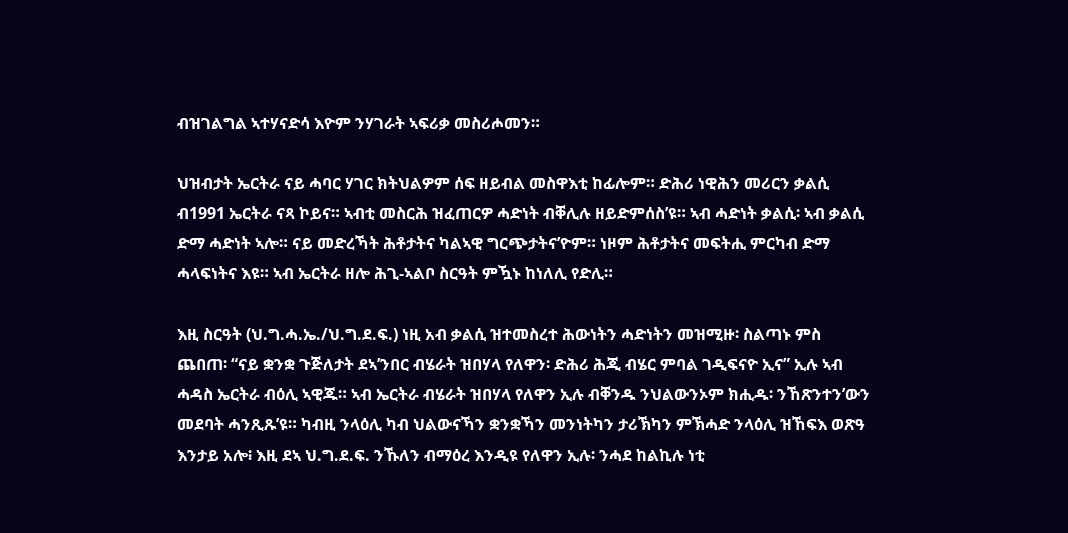ብዝገልግል ኣተሃናድሳ እዮም ንሃገራት ኣፍሪቃ መስሪሖመን።

ህዝብታት ኤርትራ ናይ ሓባር ሃገር ክትህልዎም ሰፍ ዘይብል መስዋእቲ ከፊሎም። ድሕሪ ነዊሕን መሪርን ቃልሲ ብ1991 ኤርትራ ናጻ ኮይና። ኣብቲ መስርሕ ዝፈጠርዎ ሓድነት ብቐሊሉ ዘይድምሰስ’ዩ። ኣብ ሓድነት ቃልሲ፡ ኣብ ቃልሲ ድማ ሓድነት ኣሎ። ናይ መድረኻት ሕቶታትና ካልኣዊ ግርጭታትና’ዮም። ነዞም ሕቶታትና መፍትሒ ምርካብ ድማ ሓላፍነትና እዩ። ኣብ ኤርትራ ዘሎ ሕጊ-ኣልቦ ስርዓት ምዃኑ ከነለሊ የድሊ።

እዚ ስርዓት (ህ.ግ.ሓ.ኤ./ህ.ግ.ደ.ፍ.) ነዚ አብ ቃልሲ ዝተመስረተ ሕውነትን ሓድነትን መዝሚዙ፡ ስልጣኑ ምስ ጨበጠ፡ “ናይ ቋንቋ ጉጅለታት ደኣ’ንበር ብሄራት ዝበሃላ የለዋን፡ ድሕሪ ሕጂ ብሄር ምባል ገዲፍናዮ ኢና” ኢሉ ኣብ ሓዳስ ኤርትራ ብዕሊ ኣዊጁ። ኣብ ኤርትራ ብሄራት ዝበሃላ የለዋን ኢሉ ብቐንዱ ንህልውንኦም ክሒዱ፡ ንኸጽንተን’ውን መደባት ሓንጺጹ’ዩ። ካብዚ ንላዕሊ ካብ ህልውናኻን ቋንቋኻን መንነትካን ታሪኽካን ምኽሓድ ንላዕሊ ዝኸፍእ ወጽዓ እንታይ አሎ፧ እዚ ደኣ ህ.ግ.ደ.ፍ. ንኹለን ብማዕረ እንዲዩ የለዋን ኢሉ፡ ንሓደ ከልኪሉ ነቲ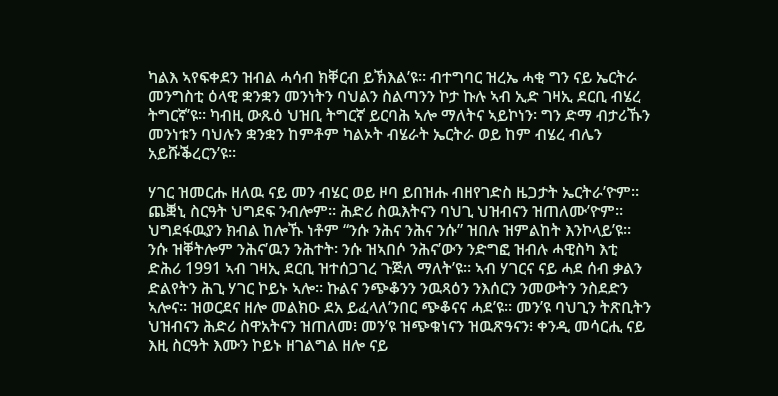ካልእ ኣየፍቀደን ዝብል ሓሳብ ክቐርብ ይኽእል’ዩ። ብተግባር ዝረኤ ሓቂ ግን ናይ ኤርትራ መንግስቲ ዕላዊ ቋንቋን መንነትን ባህልን ስልጣንን ኮታ ኩሉ ኣብ ኢድ ገዛኢ ደርቢ ብሄረ ትግርኛ’ዩ። ካብዚ ውጹዕ ህዝቢ ትግርኛ ይርባሕ ኣሎ ማለትና ኣይኮነን፡ ግን ድማ ብታሪኹን መንነቱን ባህሉን ቋንቋን ከምቶም ካልኦት ብሄራት ኤርትራ ወይ ከም ብሄረ ብሌን አይሹቕረርን’ዩ።

ሃገር ዝመርሑ ዘለዉ ናይ መን ብሄር ወይ ዞባ ይበዝሑ ብዘየገድስ ዜጋታት ኤርትራ’ዮም። ጨቛኒ ስርዓት ህግደፍ ንብሎም። ሕድሪ ስዉእትናን ባህጊ ህዝብናን ዝጠለሙ’ዮም። ህግደፋዉያን ክብል ከሎኹ ነቶም “ንሱ ንሕና ንሕና ንሱ” ዝበሉ ዝምልከት እንኮላይ’ዩ። ንሱ ዝቐትሎም ንሕና’ዉን ንሕተት፡ ንሱ ዝኣበሶ ንሕና’ውን ንድግፎ ዝብሉ ሓዊስካ እቲ ድሕሪ 1991 ኣብ ገዛኢ ደርቢ ዝተሰጋገረ ጉጅለ ማለት’ዩ። ኣብ ሃገርና ናይ ሓደ ሰብ ቃልን ድልየትን ሕጊ ሃገር ኮይኑ ኣሎ። ኩልና ንጭቆንን ንዉጻዕን ንእሰርን ንመውትን ንስደድን ኣሎና። ዝወርደና ዘሎ መልክዑ ደአ ይፈላለ’ንበር ጭቆናና ሓደ’ዩ። መን’ዩ ባህጊን ትጽቢትን ህዝብናን ሕድሪ ስዋአትናን ዝጠለመ፧ መን’ዩ ዝጭቁነናን ዝዉጽዓናን፧ ቀንዲ መሳርሒ ናይ እዚ ስርዓት እሙን ኮይኑ ዘገልግል ዘሎ ናይ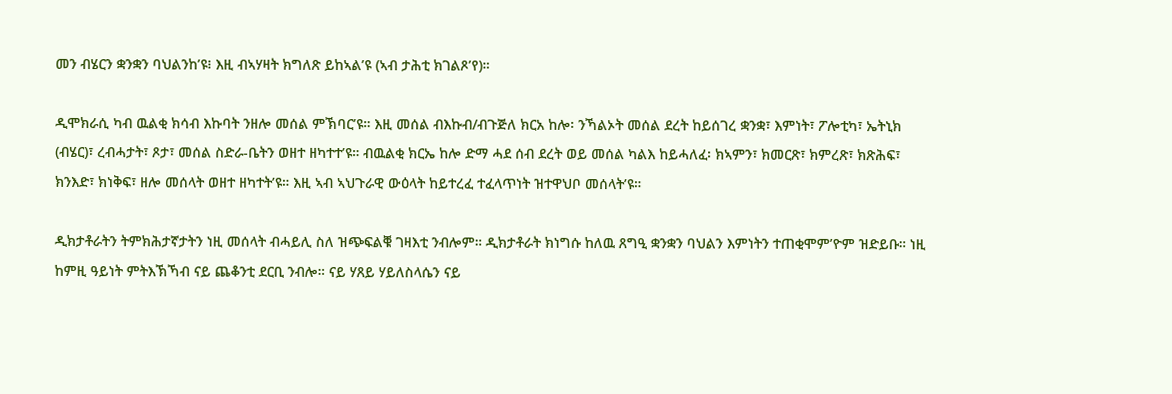መን ብሄርን ቋንቋን ባህልንከ’ዩ፧ እዚ ብኣሃዛት ክግለጽ ይከኣል’ዩ (ኣብ ታሕቲ ክገልጾ’የ)።

ዲሞክራሲ ካብ ዉልቂ ክሳብ እኩባት ንዘሎ መሰል ምኽባር’ዩ። እዚ መሰል ብእኩብ/ብጉጅለ ክርአ ከሎ፡ ንኻልኦት መሰል ደረት ከይሰገረ ቋንቋ፣ እምነት፣ ፖሎቲካ፣ ኤትኒክ (ብሄር)፣ ረብሓታት፣ ጾታ፣ መሰል ስድራ-ቤትን ወዘተ ዘካተተ’ዩ። ብዉልቂ ክርኤ ከሎ ድማ ሓደ ሰብ ደረት ወይ መሰል ካልእ ከይሓለፈ፡ ክኣምን፣ ክመርጽ፣ ክምረጽ፣ ክጽሕፍ፣ ክንእድ፣ ክነቅፍ፣ ዘሎ መሰላት ወዘተ ዘካተት’ዩ። እዚ ኣብ ኣህጉራዊ ውዕላት ከይተረፈ ተፈላጥነት ዝተዋህቦ መሰላት’ዩ።

ዲክታቶራትን ትምክሕታኛታትን ነዚ መሰላት ብሓይሊ ስለ ዝጭፍልቑ ገዛእቲ ንብሎም። ዲክታቶራት ክነግሱ ከለዉ ጸግዒ ቋንቋን ባህልን እምነትን ተጠቂሞም’ዮም ዝድይቡ። ነዚ ከምዚ ዓይነት ምትእኽኻብ ናይ ጨቆንቲ ደርቢ ንብሎ። ናይ ሃጸይ ሃይለስላሴን ናይ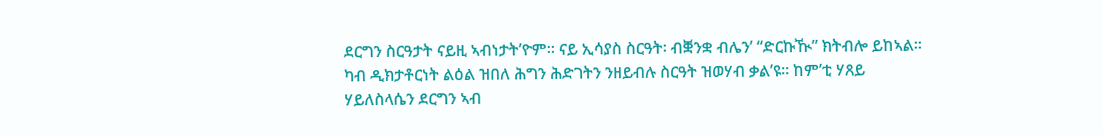ደርግን ስርዓታት ናይዚ ኣብነታት’ዮም። ናይ ኢሳያስ ስርዓት፡ ብቛንቋ ብሌን’ “ድርኩዂ” ክትብሎ ይከኣል። ካብ ዲክታቶርነት ልዕል ዝበለ ሕግን ሕድገትን ንዘይብሉ ስርዓት ዝወሃብ ቃል’ዩ። ከም’ቲ ሃጸይ ሃይለስላሴን ደርግን ኣብ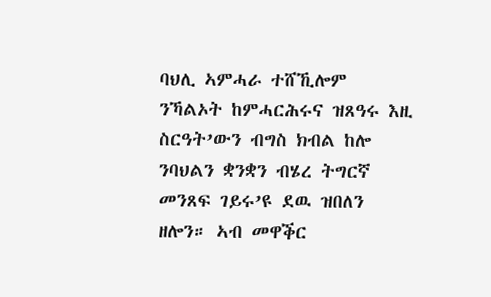ባህሊ ኣምሓራ ተሸኺሎም ንኻልኦት ከምሓርሕሩና ዝጸዓሩ እዚ ስርዓት’ውን ብግስ ክብል ከሎ ንባህልን ቋንቋን ብሄረ ትግርኛ መንጸፍ ገይሩ’ዩ ደዉ ዝበለን ዘሎን። ኣብ መዋቕር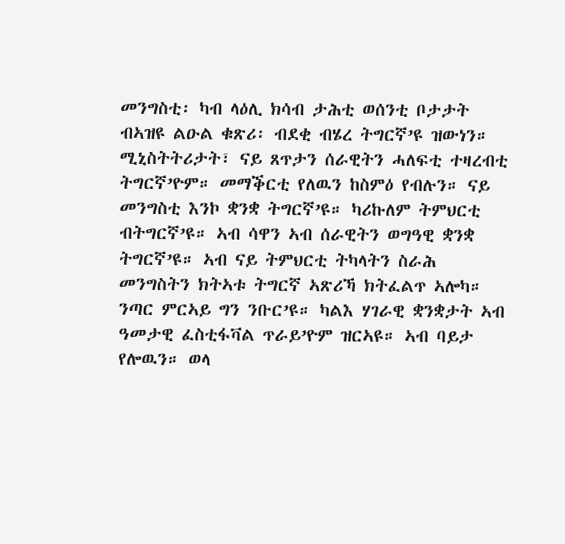መንግስቲ፡ ካብ ላዕሊ ክሳብ ታሕቲ ወሰንቲ ቦታታት ብኣዝዩ ልዑል ቁጽሪ፡ ብደቂ ብሄረ ትግርኛ’ዩ ዝውነን። ሚኒስትትሪታት፣ ናይ ጸጥታን ሰራዊትን ሓለፍቲ ተዛረብቲ ትግርኛ’ዮም። መማቕርቲ የለዉን ከስምዕ የብሉን። ናይ መንግስቲ እንኮ ቋንቋ ትግርኛ’ዩ። ካሪኩለም ትምህርቲ ብትግርኛ’ዩ። ኣብ ሳዋን ኣብ ሰራዊትን ወግዓዊ ቋንቋ ትግርኛ’ዩ። ኣብ ናይ ትምህርቲ ትካላትን ስራሕ መንግስትን ክትኣቱ ትግርኛ ኣጽሪኻ ክትፈልጥ ኣሎካ። ንጣር ምርኣይ ግን ንቡር’ዩ። ካልእ ሃገራዊ ቋንቋታት ኣብ ዓመታዊ ፈስቲፋቫል ጥራይ’ዮም ዝርኣዩ። ኣብ ባይታ የሎዉን። ወላ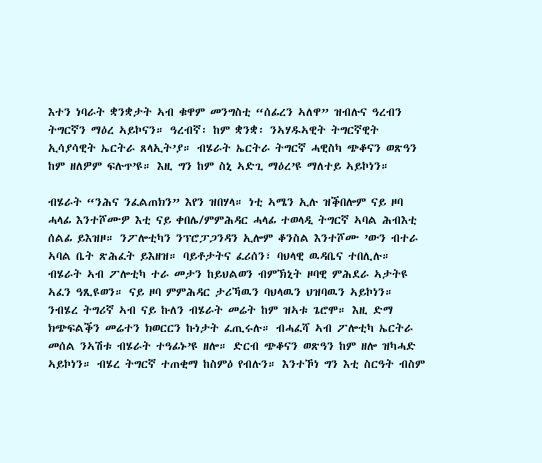እተን ነባራት ቋንቋታት ኣብ ቁዋም መንግስቲ “ሰፊረን ኣለዋ” ዝብሉና ዓረብን ትግርኛን ማዕረ ኣይኮናን። ዓረብኛ፡ ከም ቋንቋ፡ ንኣሃዱኣዊት ትግርኛዊት ኢሳያሳዊት ኤርትራ ጸላኢት’ያ። ብሄራት ኤርትራ ትግርኛ ሓዊስካ ጭቆናን ወጽዓን ከም ዘለዎም ፍሉጥ’ዩ። እዚ ግን ከም ስኒ ኣድጊ ማዕረ’ዩ ማለተይ ኣይኮነን።

ብሄራት “ንሕና ንፈልጠክን” እየን ዝበሃላ። ነቲ ኣሜን ኢሉ ዝቕበሎም ናይ ዞባ ሓላፊ እንተሾሙዎ እቲ ናይ ቀበሌ/ምምሕዳር ሓላፊ ተወላዲ ትግርኛ ኣባል ሕብእቲ ሰልፊ ይእዝዞ። ንፖሎቲካን ንፕሮፓጋንዳን ኢሎም ቆንስል እንተሾሙ ’ውን ብተራ ኣባል ቤት ጽሕፈት ይእዘዝ። ባይቶታትና ፈሪሰን፣ ባህላዊ ዉዳቤና ተበሊሉ። ብሄራት ኣብ ፖሎቲካ ተራ መታን ከይህልወን ብምኽኒት ዞባዊ ምሕደራ ኣታትዩ ኣፈን ዓጺዩወን። ናይ ዞባ ምምሕዳር ታሪኻዉን ባህላዉን ህዝባዉን ኣይኮነን። ንብሄረ ትግሪኛ ኣብ ናይ ኩለን ብሄራት መሬት ከም ዝኣቱ ጌሮሞ። እዚ ድማ ክጭፍልቕን መሬተን ክወርርን ኩነታት ፈጢሩሉ። ብሓፈሻ ኣብ ፖሎቲካ ኤርትራ መሰል ንኣሽቱ ብሄራት ተዓፊኑ’ዩ ዘሎ። ድርብ ጭቆናን ወጽዓን ከም ዘሎ ዝካሓድ ኣይኮነን። ብሄረ ትግርኛ ተጠቂማ ከስምዕ የብሉን። እንተኾነ ግን እቲ ስርዓት ብስም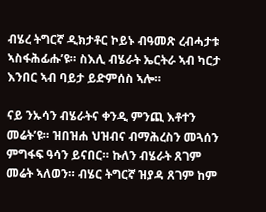ብሄረ ትግርኛ ዲክታቶር ኮይኑ ብዓመጽ ረብሓታቱ ኣስፋሕፊሑ’ዩ። ስእሊ ብሄራት ኤርትራ ኣብ ካርታ እንበር ኣብ ባይታ ይድምሰስ ኣሎ።

ናይ ንኡሳን ብሄራትና ቀንዲ ምንጪ እቶተን መሬት’ዩ። ዝበዝሐ ህዝብና ብማሕረስን መጓሰን ምግፋፍ ዓሳን ይናበር። ኩለን ብሄራት ጸገም መሬት ኣለወን። ብሄር ትግርኛ ዝያዳ ጸገም ከም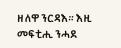ዘለዋ ንርዳእ። እዚ መፍቲሒ ንሓደ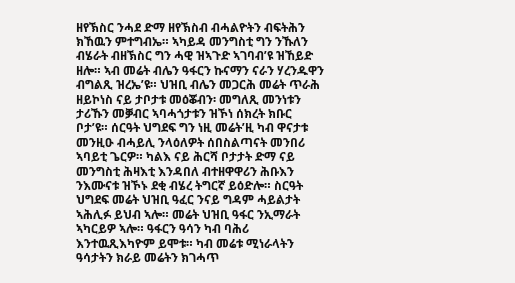ዘየኽስር ንሓደ ድማ ዘየኽስብ ብሓልዮትን ብፍትሕን ክኸዉን ምተግብኤ። ኣካይዳ መንግስቲ ግን ንኹለን ብሄራት ብዘኽስር ግን ሓዊ ዝኣጉድ ኣገባብ’ዩ ዝኸይድ ዘሎ። ኣብ መሬት ብሌን ዓፋርን ኩናማን ናራን ሃረንዱዋን ብግልጺ ዝረኤ’ዩ። ህዝቢ ብሌን መጋርሕ መሬት ጥራሕ ዘይኮነስ ናይ ታቦታቱ መዕቖብን፡ መግለጺ መንነቱን ታሪኹን መቓብር ኣባሓጎታቱን ዝኾነ ሰክረት ክቡር ቦታ’ዩ። ሰርዓት ህግደፍ ግን ነዚ መሬት’ዚ ካብ ዋናታቱ መንዚዑ ብሓይሊ ንላዕለዎት ሰበስልጣናት መንበሪ ኣባይቲ ጌርዎ። ካልእ ናይ ሕርሻ ቦታታት ድማ ናይ መንግስቲ ሕዛእቲ እንዳበለ ብተዘዋዋሪን ሕቡእን ንእሙናቱ ዝኾኑ ደቂ ብሄረ ትግርኛ ይዕድሎ። ስርዓት ህግደፍ መሬት ህዝቢ ዓፈር ንናይ ግዳም ሓይልታት ኣሕሊፉ ይህብ ኣሎ። መሬት ህዝቢ ዓፋር ንኢማራት ኣካርይዎ ኣሎ። ዓፋርን ዓሳን ካብ ባሕሪ እንተዉጺእካዮም ይሞቱ። ካብ መሬቱ ሚነራላትን ዓሳታትን ክራይ መሬትን ክገሓጥ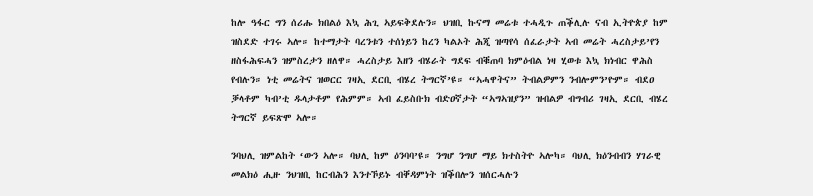ከሎ ዓፋር ግን ሰሪሑ ክበልዕ እኳ ሕጊ ኣይፍቅደሉን። ህዝቢ ኩናማ መሬቱ ተሓዲጉ ጠቕሊሉ ናብ ኢትዮጵያ ከም ዝስደድ ተገሩ ኣሎ። ከተማታት ባረንቱን ተሰነይን ከረን ካልኦት ሕጂ ዝጣየሳ ሰፈራታት ኣብ መሬት ሓረስታይ’የን ዘስፋሕፍሓን ዝምስረታን ዘለዋ። ሓረስታይ እዘን ብሄራት ግደፍ ብቑጠባ ክምዕብል ነዛ ሂወቱ እኳ ክነብር ዋሕስ የብሉን። ነቲ መሬትና ዝወርር ገዛኢ ደርቢ ብሄረ ትግርኛ’ዩ። “ኣሓዋትና” ትብልዎምን ንብሎምን’ዮም። ብደዐ ቓላቶም ካብ’ቲ ዱላታቶም የሕምም። ኣብ ፈይስቡክ ብድዐኛታት “ኣግኣዝያን” ዝብልዎ ብግብሪ ገዛኢ ደርቢ ብሄረ ትግርኛ ይፍጽሞ ኣሎ።

ንባህሊ ዝምልከት ‘ውን ኣሎ። ባህሊ ከም ዕንባባ’ዩ። ንግሆ ንግሆ ማይ ክተስትዮ ኣሎካ። ባህሊ ክዕንብብን ሃገራዊ መልክዕ ሒዙ ንህዝቢ ከርብሕን እንተኾይኑ ብቐዳምነት ዝቕበሎን ዝሰርሓሉን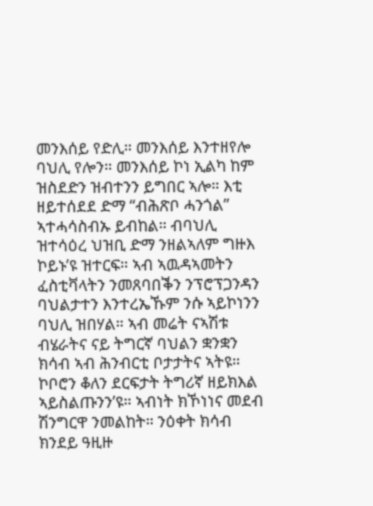መንእሰይ የድሊ። መንእሰይ እንተዘየሎ ባህሊ የሎን። መንእሰይ ኮነ ኢልካ ከም ዝስደድን ዝብተንን ይግበር ኣሎ። እቲ ዘይተሰደደ ድማ “ብሕጽቦ ሓንጎል” ኣተሓሳስብኡ ይብከል። ብባህሊ ዝተሳዕረ ህዝቢ ድማ ንዘልኣለም ግዙእ ኮይኑ’ዩ ዝተርፍ። ኣብ ኣዉዳኣመትን ፈስቲቫላትን ንመጸባበቕን ንፕሮፕጋንዳን ባህልታተን እንተረኤኹም ንሱ ኣይኮነንን ባህሊ ዝበሃል። ኣብ መሬት ናኣሽቱ ብሄራትና ናይ ትግርኛ ባህልን ቋንቋን ክሳብ ኣብ ሕንብርቲ ቦታታትና ኣትዩ። ኮቦሮን ቆለን ደርፍታት ትግሪኛ ዘይክእል ኣይስልጡንን’ዩ። ኣብነት ክኾነነና መደብ ሽንግርዋ ንመልከት። ንዕቀት ክሳብ ክንደይ ዓዚዙ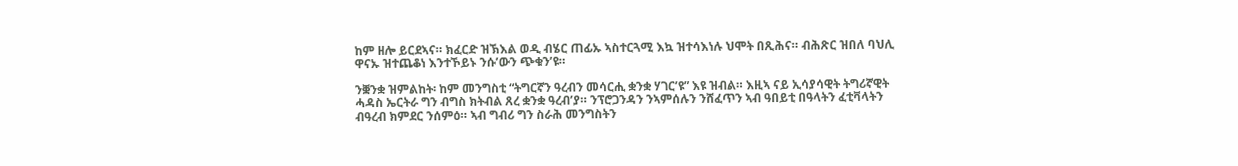ከም ዘሎ ይርደኣና። ክፈርድ ዝኽእል ወዲ ብሄር ጠፊኡ ኣስተርጓሚ እኳ ዝተሳእነሉ ህሞት በጺሕና። ብሕጽር ዝበለ ባህሊ ዋናኡ ዝተጨቆነ እንተኾይኑ ንሱ’ውን ጭቁን’ዩ።

ንቛንቋ ዝምልከት፡ ከም መንግስቲ “ትግርኛን ዓረብን መሳርሒ ቋንቋ ሃገር’ዩ” እዩ ዝብል። እዚኣ ናይ ኢሳያሳዊት ትግሪኛዊት ሓዳስ ኤርትራ ግን ብግስ ክትብል ጸረ ቋንቋ ዓረብ’ያ። ንፕሮጋንዳን ንኣምሰሉን ንሸፈጥን ኣብ ዓበይቲ በዓላትን ፈቲቫላትን ብዓረብ ክምደር ንሰምዕ። ኣብ ግብሪ ግን ስራሕ መንግስትን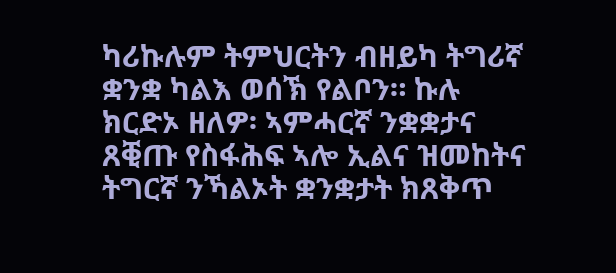ካሪኩሉም ትምህርትን ብዘይካ ትግሪኛ ቋንቋ ካልእ ወሰኽ የልቦን። ኩሉ ክርድኦ ዘለዎ፡ ኣምሓርኛ ንቋቋታና ጸቒጡ የስፋሕፍ ኣሎ ኢልና ዝመከትና ትግርኛ ንኻልኦት ቋንቋታት ክጸቅጥ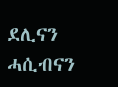ደሊናን ሓሲብናን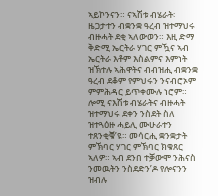ኣይኮንናን። ናኣሽቱ ብሄራት፡ ዜጋታተን ብቋንቋ ዓረብ ዝተማህሩ ብዙሓት ደቂ ኣለውወን። እዚ ድማ ቅድሚ ኤርትራ ሃገር ምዃና ኣብ ኤርትራ እቶም እስልምና እምነት ዝኽተሉ ኣሕዋትና ብብዝሒ ብቋንቋ ዓረብ ደቆም የምህሩን ንናብሮኦም ምምሕዳር ይጥቀሙሉ ነሮም። ሎሚ ናእሽቱ ብሄራትና ብዙሓት ዝተማህሩ ደቀን ንስደት ስለ ዝተጓዕዙ ሓይሊ ሙሁራተን ተጸንቂቑ’ዩ። መሳርሒ ቋንቋታት ምኽባር ሃገር ምኽባር ክቁጸር ኣለዎ። ኣብ ደንበ ተቓውሞ ንሕናስ ንመዉትን ንስደድን’ዶ የሎናንን ዝብሉ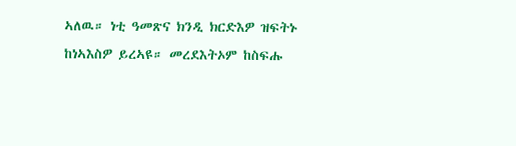ኣለዉ። ነቲ ዓመጽና ክንዲ ክርድእዎ ዝፍትኑ ከነኣእስዎ ይረኣዩ። መረደእትኦም ከስፍሑ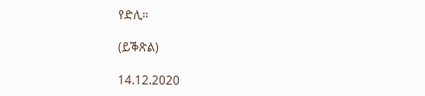የድሊ።

(ይቕጽል)

14.12.2020